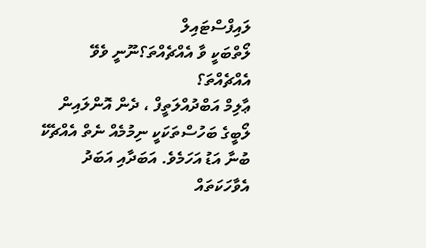ލައިފްސްޓައިލް
ލޯތްބަކީ ވާ އެއްޗެއްތަ؟ނޫނީ ވެވޭ އެއްޗެއްތަ؟
ޢާލިމް އަބްދުއްލަތީފް ، ދެން އޮންލައިން
ލޯބީގެ ބަހުސްތަކަކީ ނިމުމެއް ނެތް އެއްޗެކޭ ބުނާ އަޑު އަހަމެވެ. އަބަދާއި އަބަދު އެވާހަކަތައް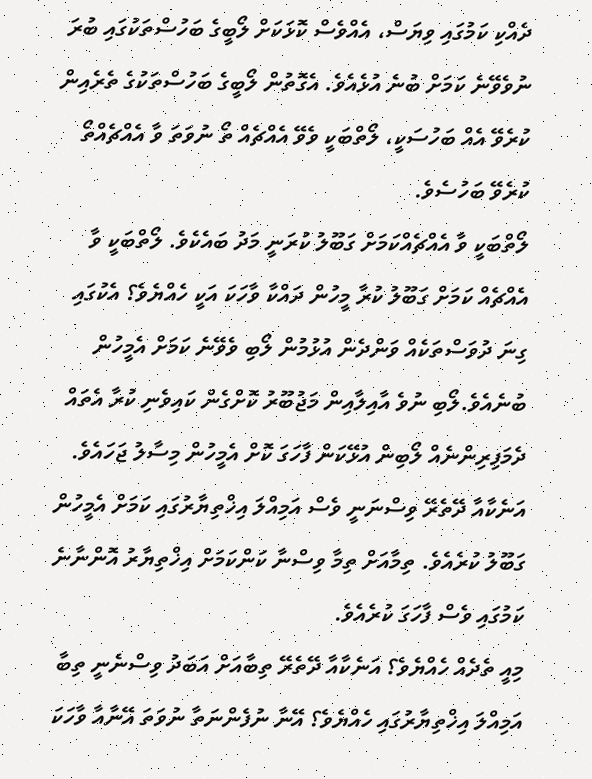ދެއްކި ކަމުގައި ވިޔަސް، އެއްވެސް ކޮޅަކަށް ލޯބީގެ ބަހުސްތަކުގައި ބުރަ ނުވެވޭނެ ކަމަށް ބުނެ އުޅެއެވެ. އެގޮތުން ލޯބީގެ ބަހުސްތަކުގެ ތެރެއިން ކުރެވޭ އެއް ބަހުސަކީ، ލޯތްބަކީ ވެވޭ އެއްޗެއް ތޯ ނުވަތަ ވާ އެއްޗެއްތޯ ކުރެވޭ ބަހުސެވެ.
ލޯތްބަކީ ވާ އެއްޗެއްކަމަށް ގަބޫލު ކުރަނީ މަދު ބައެކެވެ. ލޯތްބަކީ ވާ އެއްޗެއް ކަމަށް ގަބޫލު ކުރާ މީހުން ދައްކާ ވާހަކަ އަކީ ހެއްޔެވެ؟ އެކުގައި ގިނަ ދުވަސްތަކެއް ވަންދެން އުޅުމުން ލޯބި ވެވޭނެ ކަމަށް އެމީހުން ބުނެއެވެ.ލޯބި ނުވެ އާއިލާއިން މަޖުބޫރު ކޮށްގެން ކައިވެނި ކުރާ އެތައް ދެމަފިރިންނެއް ލޯބިން އުޅޭކަން ފާހަގަ ކޮށް އެމީހުން މިސާލު ޖަހައެވެ. އަނެކާއާ ދޭތެރޭ ވިސްނަނީ ވެސް އަމިއްލަ އިޚްތިޔާރުގައި ކަމަށް އެމީހުން ގަބޫލު ކުރެއެވެ. ތިމާއަށް ތިމާ ވިސްނާ ކަންކަމަށް އިޚްތިޔާރު އޮންނާނެ ކަމުގައި ވެސް ފާހަގަ ކުރެއެވެ.
މިއީ ތެދެއް ހެއްޔެވެ؟ އަނެކާއާ ދޭތެރޭ ތިބާއަށް އަބަދު ވިސްނެނީ ތިބާ އަމިއްލަ އިޚްތިޔާރުގައި ހެއްޔެވެ؟ އޭނާ ނުފެންނަތާ ނުވަތަ އޭނާއާ ވާހަކަ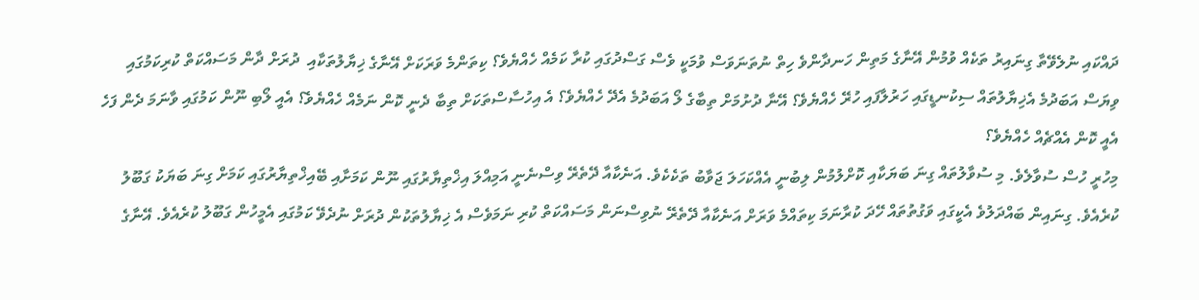ދައްކައި ނުލެވޭތާ ގިނައިރު ތަކެއް ވުމުން އޭނާގެ މަތިން ހަނދާންވެ ހިތް ނުތަނަވަސް ވުމަކީ ވެސް ގަސްދުގައި ކުރާ ކަމެއް ހެއްޔެވެ؟ ކިތަންމެ ވަރަކަށް އޭނާގެ ޚިޔާލުތަކާއި  ދުރަށް ދާން މަސައްކަތް ކުރިކަމުގައި ވިޔަސް އަބަދުމެ އެޚިޔާލުތައް ސިކުނޑީގައި ހަރުލާފައި ހުރޭ ހެއްޔެވެ؟ އޭނާ ދުށުމަށް ތިބާގެ ލޯ އަބަދުމެ އެދޭ ހެއްޔެވެ؟ އެ އިހުސާސްތަކަށް ތިބާ ދެނީ ކޮން ނަމެއް ހެއްޔެވެ؟ އެއީ ލޯބި ނޫން ކަމުގައި ވާނަމަ ދެން ފަހެ އެއީ ކޮން އެއްޗެއް ހެއްޔެވެ؟
މިހުރީ ހުސް ސުވާލެވެ. މި ސުވާލުތައް ގިނަ ބަޔަކާއި ކޮށްލުމުން ލިބުނީ އެއްކަހަލަ ޖަވާބު ތަކެކެވެ. އަނެކާއާ ދޭތެރޭ ވިސްނެނީ އަމިއްލަ އިޚްތިޔާރުގައި ނޫން ކަމަށާއި ބޭއިޚްތިޔާރުގައި ކަމަށް ގިނަ ބަޔަކު ގަބޫލު ކުރެއެވެ. ގިނައިން ބައްދަލުވެ އެކީގައި ވަގުތުތައް ހޭދަ ކުރާނަމަ ކިތައްމެ ވަރަށް އަނެކާއާ ދޭތެރޭ ނުވިސްނަން މަސައްކަތް ކުރި ނަމަވެސް އެ ޚިޔާލުތަކުން ދުރަށް ނުދެވޭ ކަމުގައި އެމީހުން ގަބޫލު ކުރެއެވެ. އޭނާގެ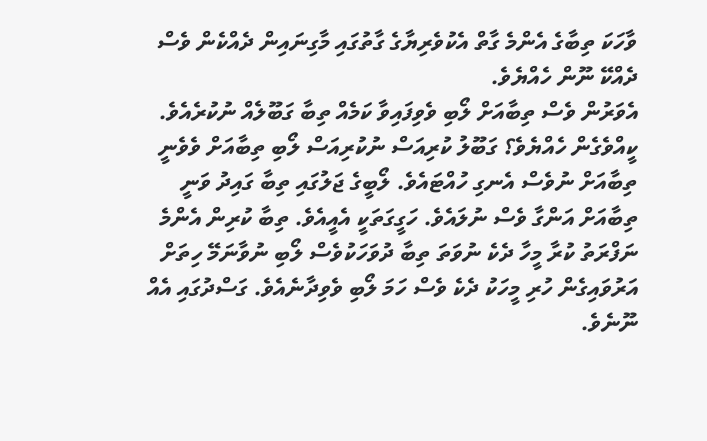ވާހަކަ ތިބާގެ އެންމެ ގާތް އެކުވެރިޔާގެ ގާތުގައި މާގިނައިން ދެއްކެން ވެސް ދެއްކޭ ނޫން ހެއްޔެވެ.
އެވަރުން ވެސް ތިބާއަށް ލޯބި ވެވިފައިވާ ކަމެއް ތިބާ ގަބޫލެއް ނުކުރެއެވެ. ކީއްވެގެން ހެއްޔެވެ؟ ގަބޫލު ކުރިއަސް ނުކުރިއަސް ލޯބި ތިބާއަށް ވެވެނީ ތިބާއަށް ނުވެސް އެނގި ހުއްޓައެވެ. ލޯބީގެ ޖަލުގައި ތިބާ ގައިދު ވަނީ ތިބާއަށް އަންގާ ވެސް ނުލައެވެ. ހަގީގަތަކީ އެއީއެވެ. ތިބާ ކުރިން އެންމެ ނަފްރަތު ކުރާ މީހާ ދެކެ ނުވަތަ ތިބާ ދުވަހަކުވެސް ލޯބި ނުވާނަމޭ ހިތަށް އަރުވައިގެން ހުރި މީހަކު ދެކެ ވެސް ހަމަ ލޯބި ވެވިދާނެއެވެ. ގަސްދުގައި އެއް ނޫނެވެ.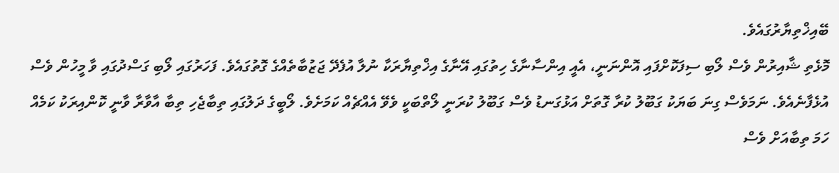ބޭއިޚްތިޔާރުގައެވެ.
މޮޅެތި ޝާއިރުން ވެސް ލޯބި ސިފަކޮށްފައި އޮންނަނީ، އެއީ އިންސާނާގެ ހިތުގައި އޭނާގެ އިޚްތިޔާރަކާ ނުލާ އުފެދޭ ޖަޒުބާތެއްގެ ގޮތުގައެވެ. ފަހަރުގައި ލޯބި ގަސްދުގައި ވާ މީހުން ވެސް އުޅެފާނެއެވެ. ނަމަވެސް ގިނަ ބަޔަކު ގަބޫލު ކުރާ ގޮތަށް އަޅުގަނޑު ވެސް ގަބޫލު ކުރަނީ ލޯތްބަކީ ވެވޭ އެއްޗެއް ކަމަށެވެ. ލޯބީގެ ދަލުގައި ތިބާޖެހި ތިބާ އާވާރާ ވާނީ ކޮންއިރަކު ކަމެއް ހަމަ ތިބާއަށް ވެސް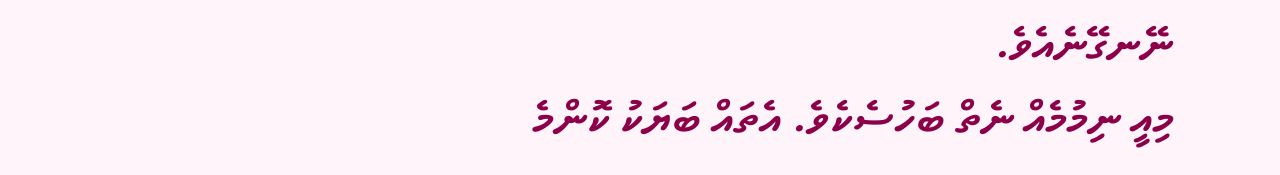ނޭނގޭނެއެވެ.
މިއީ ނިމުމެއް ނެތް ބަހުސެކެވެ. އެތައް ބަޔަކު ކޮންމެ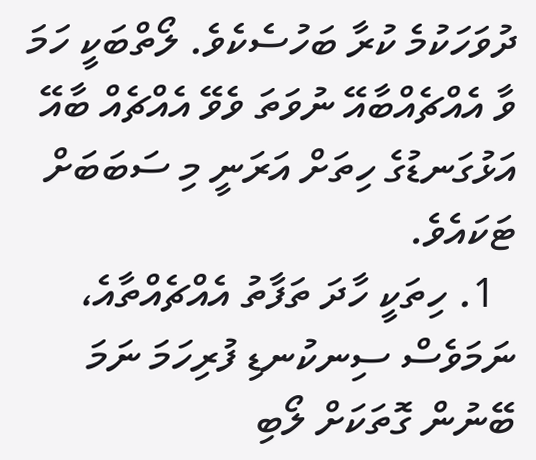ދުވަހަކުމެ ކުރާ ބަހުސެކެވެ. ލޯތްބަކީ ހަމަ ވާ އެއްޗެއްބާއޭ ނުވަތަ ވެވޭ އެއްޗެއް ބާއޭ އަޅުގަނޑުގެ ހިތަށް އަރަނީ މި ސަބަބަށް ޓަކައެވެ.
  1. ހިތަކީ ހާދަ ތަފާތު އެއްޗެއްތާއެ، ނަމަވެސް ސިނކުނޑި ފުރިހަމަ ނަމަ ބޭނުން ގޮތަކަށް ލޯބި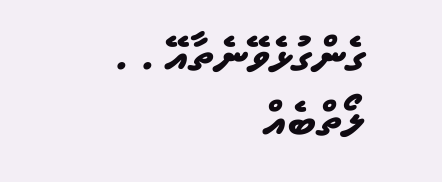ގެންގުޅެވޭނެތާއޭ . . ލޯތްބެއް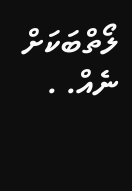ލޯތްބަކަށް ނެއް. .